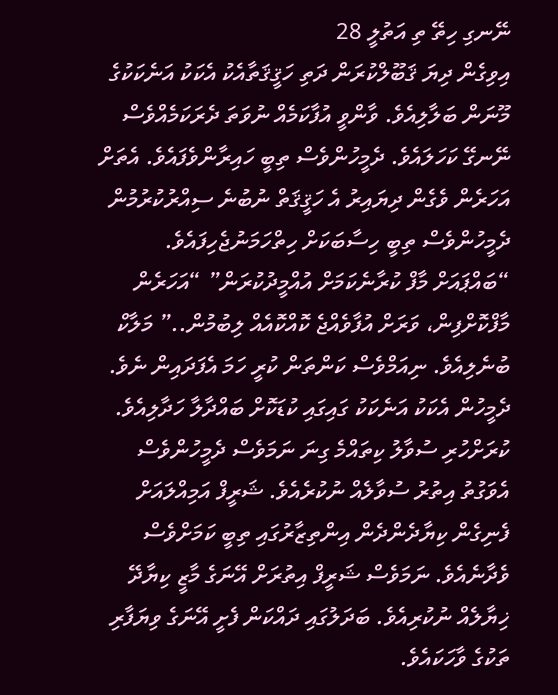ނޭނގި ހިތޭ ތި އަތުލީ 28
އިވިގެން ދިޔަ ޤަބޫލްކުރަން ދަތި ހަޤީޤަތާއެކު އެކަކު އަނެކަކުގެ މޫނަން ބަލާލިއެވެ. ވާންވީ އުފާކަމެއް ނުވަތަ ދެރަކަމެއްވެސް ނޭނގޭ ކަހަލައެވެ. ދެމީހުންވެސް ތިބީ ހައިރާންވެފައެވެ. އެތަށް އަހަރެން ވެގެން ދިޔައިރު އެ ހަޤީޤަތް ނުބުނެ ސިއްރުކުރުމުން ދެމީހުންވެސް ތިބީ ހިސާބަކަށް ހިތްހަމަނުޖެހިފައެވެ. “ބައްޕައަށް މާފް ކުރާނެކަމަށް އުއްމީދުކުރަން” “އަހަރެން މާފްކޮށްފިން، ވަރަށް އުފާވެއްޖެ ކޮއްކޮއެއް ލިބުމުން..” މަލާކް ބުނެލިއެވެ. ނިއަމްވެސް ކަންތަން ކުރީ ހަމަ އެފަދައިން ނެވެ. ދެމީހުން އެކަކު އަނެކަކު ގައިގައި ކުޑަކޮށް ބައްދާލާ ހަދާލިއެވެ.
ކުރަށްހުރި ސުވާލު ކިތައްމެ ގިނަ ނަމަވެސް ދެމީހުންވެސް އެވަގުތު އިތުރު ސުވާލެއް ނުކުރެއެވެ. ޝަރީފް އަމިއްލައަށް ފެނިގެން ކިޔާދެންދެން އިންތިޒާރުގައި ތިބީ ކަމަށްވެސް ވެދާނެއެވެ. ނަމަވެސް ޝަރީފް އިތުރަށް އޭނަގެ މާޒީ ކިޔާދޭ ޚިޔާލެއް ނުކުރިއެވެ. ބަދަލުގައި ދައްކަން ފެށީ އޭނަގެ ވިޔަފާރި ތަކުގެ ވާހަކައެވެ.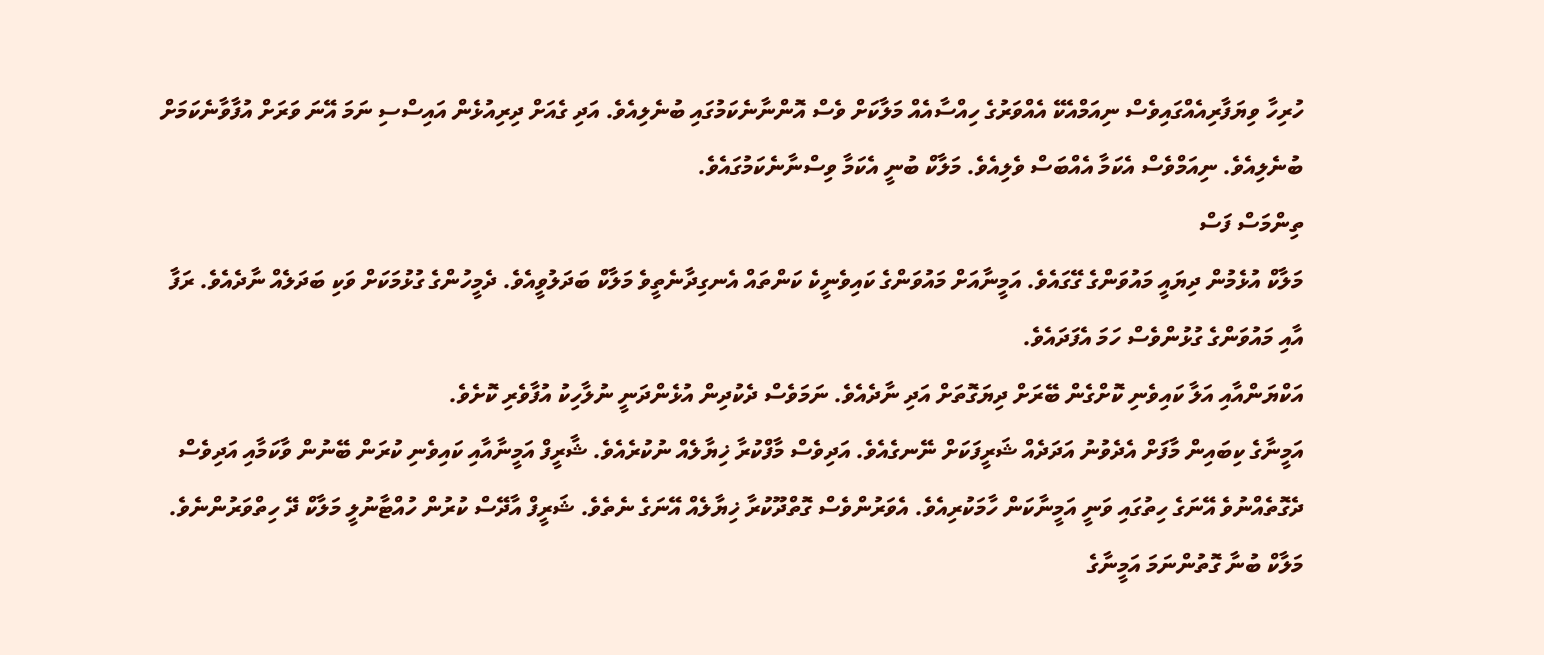ހުރިހާ ވިޔަފާރިއެއްގައިވެސް ނިއަމްއެކޭ އެއްވަރުގެ ހިއްސާއެއް މަލާކަށް ވެސް އޮންނާނެކަމުގައި ބުނެލިއެވެ. އަދި ގެއަށް ދިރިއުޅެން އައިސްސި ނަމަ އޭނަ ވަރަށް އުފާވާނެކަމަށް ބުނެލިއެވެ. ނިއަމްވެސް އެކަމާ އެއްބަސް ވެލިއެވެ. މަލާކް ބުނީ އެކަމާ ވިސްނާނެކަމުގައެވެ.
ތިންމަސް ފަސް
މަލާކް އުޅެމުން ދިޔައީ މައުވަންގެ ގޭގައެވެ. އަމީނާއަށް މައުވަންގެ ކައިވެނީކެ ކަންތައް އެނގިދާނެތީވެ މަލާކް ބަދަލުވީއެވެ. ދެމީހުންގެ ގުޅުމަކަށް ވަކި ބަދަލެއް ނާދެއެވެ. ރަފާ އާއި މައުވަންގެ ގުޅުންވެސް ހަމަ އެފަދައެވެ.
އަކްޔަންއާއި އަލާ ކައިވެނި ކޮށްގެން ބޭރަށް ދިޔަގޮތަށް އަދި ނާދެއެވެ. ނަމަވެސް ދެކުދިން އުޅެންދަނީ ނުލާހިކު އުފާވެރި ކޮށެވެ.
އަމީނާގެ ކިބައިން މާފަށް އެދެވުނު އަދަދެއް ޝަރީފަކަށް ނޭނގެއެވެ. އަދިވެސް މާފްކުރާ ޚިޔާލެއް ނުކުރެއެވެ. ޝާރީފް އަމީނާއާއި ކައިވެނި ކުރަން ބޭނުން ވާކަމާއި އަދިވެސް ދެގޮތެއްނުވެ އޭނަގެ ހިތުގައި ވަނީ އަމީނާކަން ހާމަކުރިއެވެ. އެވަރުންވެސް ގޮތްދޫކުރާ ޚިޔާލެއް އޭނަގެ ނެތެވެ. ޝަރީފް އާދޭސް ކުރުން ހުއްޓާނުލީ މަލާކް ދޭ ހިތްވަރުންނެވެ. މަލާކް ބުނާ ގޮތުންނަމަ އަމީނާގެ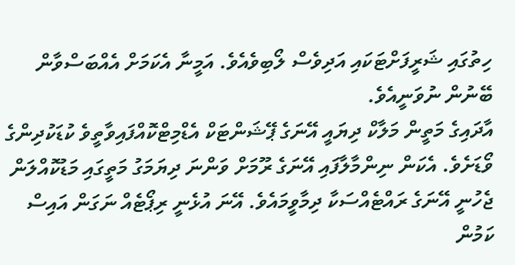ހިތުގައި ޝަރީފަށްޓަކައި އަދިވެސް ލޯބިވެއެވެ. އަމީނާ އެކަމަށް އެއްބަސްވާން ބޭނުން ނުވަނީއެވެ.
އާދައިގެ މަތީން މަލާކް ދިޔައީ އޭނަގެ ޕޭޝަންޓަކް އެޑްމިޓްކޮއްފައިވާތީވެ ކުޑަކުދިންގެ ވޯޑަށެވެ. އެކަން ނިންމާލާފައި އޭނަގެ ރޫމަށް ވަންނަ ދިޔަމަގު މަތީގައި މަޑުކޮއްލަން ޖެހުނީ އޭނަގެ ރައްޓެއްސަކާ ދިމާވީމައެވެ. އޭނަ އުޅެނީ ރިޕޯޓެއް ނަގަން އައިސް ކަމުން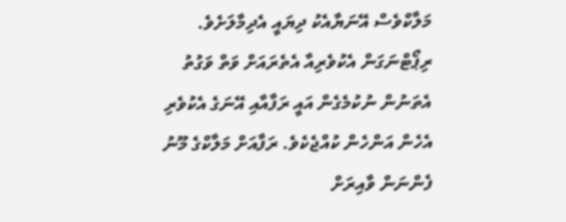މަލާކްވެސް އޭނަޔާއެކު ދިޔައީ އެދިމާލަށެވެ. ރިޕޯޓްނަގަން އެކުވެރިއާ އެތެރައަށް ވަތް ވަގުތު އެތަނުން ނުކުމެގެން އައީ ރަފާއާއި އޭނަގެ އެކުވެރި އެހެން އަންހެން ކުއްޖެކެވެ. ރަފާއަށް މަލާކްގެ މޫނު ފެންނަން ވާއިރަށް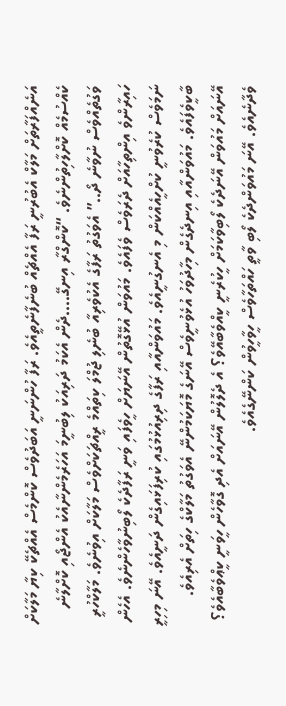އަނެއްފަރާތަށް މަލާކް އެބުރުނީ ރަފާ އެއްޗެއް ބުނެފާނެތީއެވެ. ރަފާ ހުންނަނީ އަބަދުވެސް ކޮންމެސް އެއްޗެކޭ ކިޔާ މަލާކަށް ކެއްސުމެއް ކޮށްލާހިތުންނެވެ. “ކޮންގްރާ އިނގޭ….ދެން އެކަމު ދަރިއަކު ލިބުނީމަ އަހަރެމެންނާއެކު އެންޖޯއި ކޮށްލާނެ ވަގުތެއްވެސް ނުވާނެ ދޯ..” އެވަގުތު ރަފާގެ އެކުވެރިއާ ބުނެލި ޖުމްލަ ކިތައްމެ ރީއްޗަކަށްވެސް މަލާކަށް އިވުނެވެ. މަލާކްހުރީ ހައިރާންވެ އިންތިހާއަށް ދެރަވެސް ވެފައެވެ. މައުވަން އުޅޭގޮތުން އޭނަޔަށް ހީވެފައި ވަނީ ރަފާދެކެ ލޯބިނުވާހެންނެވެ. އެހެން ނަމަވެސް ކުރެވުނީ ކުށްހީއެއްކަން މި އެނގުނީއެވެ. މައުވަންއާއި ރަފާގެ ދިރިއުޅުމުގައި ކުރިފަޅައިގެން ދަނީއެވެ. އޭނަ މިހިރީ ބާކީވެފައެވެ. މައުވަންއާއި އިނދެގެން މިހާދުވަހު އުޅެވުނީވެސް އޭނަގެ މޮޔަކަމުންނޭ އެވަގުތު މަލާކްގެ ހިތަށް އެރިއެވެ. އޭނައަށް މައުވަން އޭނަދެކެ ލޯބިވާކަމަށް ހީކުރެނީ ކީއްވެބާއޭވެ؟ އެ ދެލޮލުން އޭނައަށް އެދި ގޮވާހެން ހީވަނީ ކީޢްވެބާއެވެ؟ ވެދާނެއެވެ. އޭނަ މައުވަންދެކެ ލޯބި ވާތީ ހައްތަހާވެސް ހީވާހީވުން ކަންނޭގެއެވެ.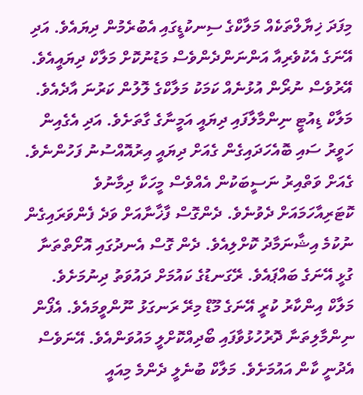މިފަދަ ޚިޔާލްތަކެއް މަލާކްގެ ސިނކުޑީގައި އެބުރެމުން ދިޔައެވެ. އަދި އޭނަގެ އެކުވެރިއާ އަންނަންދެންވެސް މަޑުނުކޮށް މަލާކް ދިޔައީއެވެ. އޭރުވެސް ނުރޯން އުޅުނެއް ކަމަކު މަލާކްގެ ލޮލުން ކަރުނަ އާދެއެވެ.
މަލާކް ޑިއުޓީ ނިންމާލާފައި ދިޔައީ އަމީނާގެ ގާތަށެވެ. އަދި އެގެއިން ހަވީރު ސައި ބޮއެހަދައިގެން ގެއަށް ދިޔައީ އިރުއޮއްސުނު ފަހުންނެވެ. ގެއަށް ވަތްއިރު ނަސީބަކުން އެއްވެސް މީހަކާ ދިމާނުވެ ކޮޓަރިއާހަމައަށް ދެވުނެވެ. ދެންގޮސް ފާޚާނާއަށް ވަދެ ފެންވަރައިގެން ނުކުމެ އިޝާނަމާދު ކޮށްލިއެވެ. ދެން ގޮސް އެނދުގައި އޮށޯތްތަނާ ގުޅީ އޭނަގެ ބައްޕައެވެ. ރޭގަނޑުގެ ކައުމަށް ދައުވަތު ދިނުމަށެވެ. މަލާކް އިންކާރު ކުރީ އޭނަގެ މޫޑް މިރޭ ރަނގަޅު ނޫންވީމައެވެ. އެފޯން ނިންމާލިތަނާ ދޮރުހުޅުވާފައި ބޯދިއްކޮށްލީ މައުވަންއެވެ. އޭނަވެސް އެދުނީ ކާން އައުމަށެވެ. މަލާކް ބުނެލީ ދެންމެ މިއައީ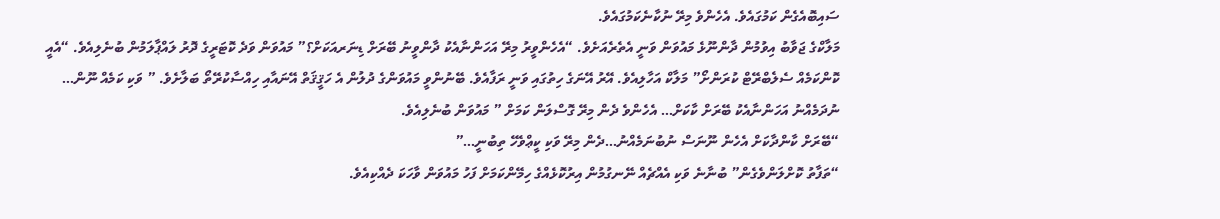ސައިބޮއެގެން ކަމުގައެވެ. އެހެންވެ މިރޭ ނުކާނެކަމުގައެވެ.
މަލާކްގެ ޖަވާބު އިވުމުން ދާންނޫޅެ މައުވަން ވަނީ އެތެރެއަށެވެ. “އެހެންވީރު މިރޭ އަހަންނާއެކު ދާންވީނު ބޭރަށް ޑިނަރއަކަށް؟” މައުވަން ވަދެ ކޮޓަރީގެ ދޮރު ލައްޕާލަމުން ބުނެލިއެވެ. “އެއީ ކޮންކަމެއް ސެލެބްރޭޓް ކުރަންށޯ” މަލާކް އަހާލިއެވެ. އޭރު އޭނަގެ ހިތުގައި ވަނީ ރަފާއެވެ. ބޭނުންވީ މައުވަންގެ ދުލުން އެ ހަޤީޤަތް އޭނައާއި ހިއްސާކުރޭތޯ ބަލާށެވެ. ” ވަކި ކަމެއް ނޫން… ނުދަމެއްނު އަހަންނާއެކު ބޭރަށް ކާކަށް… އެހެންވެ ދެން މިރޭ ގޮސްލަން ކަމަށް ” މައުވަން ބުނެލިއެވެ.
“ބޭރަށް ކާންދާކަށް އެހެން ނޫނަސް ނުބުނަމެއްނު…ދެން މިރޭ ވަކި ކީޢްވެހޭ ތިބުނީ…”
“ތަފާތު ކޮށްލަންވެގެން” ބުނާނެ ވަކި އެއްޗެއް ނޭނގުމުން އިރުކޮޅެއްގެ ހިމޭންކަމަށް ފަހު މައުވަން ވާހަކަ ދެއްކިއެވެ.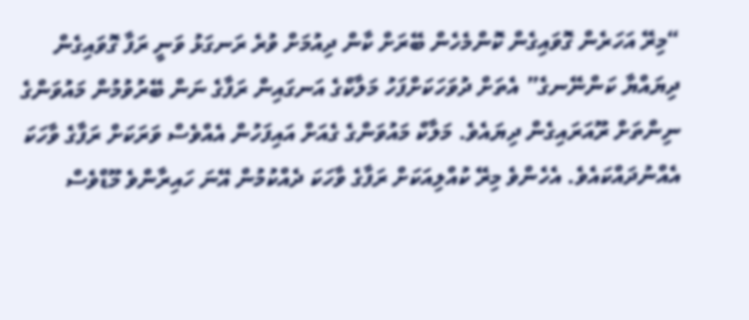“މިރޭ އަހަރެން ގޮވައިގެން ކޮންމެހެން ބޭރަށް ކާން ދިއުމަށް ވުރެ ރަނގަޅު ވަނީ ރަފާ ގޮވައިގެން ދިޔައްޔާ ކަންނޭނގެ” އެތަށް ދުވަހަކަށްފަހު މަލާކްގެ އަނގައިން ރަފާގެ ނަން ބޭރުވުމުން މައުވަންގެ ނިންތަށް ރޫއަރައިގެން ދިޔައެވެ. މަލާކް މައުވަންގެ ގެއަށް އައިފަހުން އެއްވެސް ވަރަކަށް ރަފާގެ ވާހަކަ އެއްނުދައްކައެވެ. އެހެންވެ މިރޭ ކުއްލިއަކަށް ރަފާގެ ވާހަކަ ދެއްކުމުން އޭނަ ހައިރާންވެ މޫޑްވެސް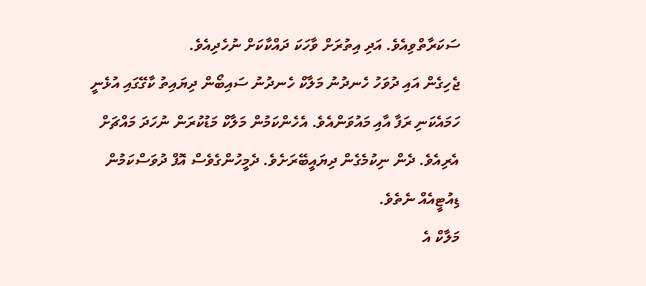ސަކަރާތްވިއެވެ. އަދި އިތުރަށް ވާހަކަ ދައްކާކަށް ނުހެދިއެވެ.
ޖެހިގެން އައި ދުވަހު ހެނދުނު މަލާކް ހެނދުނު ސައިބޯން ދިޔައިތު ކާގޭގައި އުޅެނީ ހަމައެކަނި ރަފާ އާއި މައުވަންއެވެ. އެހެންކަމުން މަލާކް މަޑުކުރަން ނުހަދަ މައްޗަށް އެރިއެވެ. ދެން ނިކުމެގެން ދިޔައީބޭރަށެވެ. ދެމީހުންގެވެސް އޮފް ދުވަސްކަމުން ޑިއުޓީއެއް ނެތެވެ.
މަލާކް އެ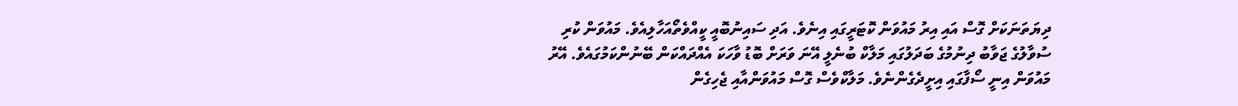ދިޔަތަނަކަށް ގޮސް އައި އިރު މައުވަން ކޮޓަރީގައި އިނެވެ. އަދި ސައިނުބޮއީ ކީއްވެތޯއަހާލިއެވެ. މައުވަން ކުރި ސުވާލުގެ ޖަވާބު ދިނުމުގެ ބަދަލުގައި މަލާކް ބުނެލީ އޭނަ ވަރަށް ބޮޑު ވާހަކަ އެއްދައްކަން ބޭނުންކަމުގައެވެ. އޭރު މައުވަން އިނީ ސޯފާގައި އިށީދެގެންނެވެ. މަލާކްވެސް ގޮސް މައުވަންއާއި ޖެހިގެން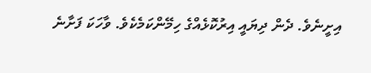އިށީނެވެ. ދެން ދިޔައީ އިރުކޮޅެއްގެ ހިމޭންކަމެކެވެ. ވާހަކަ ފަށާނެ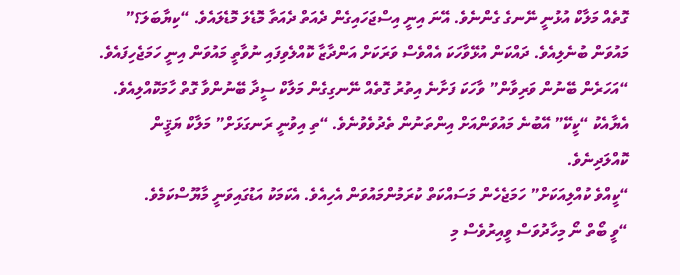ގޮތެއް މަލާކް އުޅުނީ ނޭނގެ ގެންނެވެ. އޭނަ އިނީ އިސްޖަހައިގެން ދެއަތް ދެއަތާ މޮޑެލަ މޮޑެލައެވެ. “ކިޔާބަލަ؟” މައުވަން ބުނެލިއެވެ. ދައްކަން އުޅޭވާހަކަ އެއްވެސް ވަރަކަށް އަންދާޒާ ކޮއްލެވިފައި ނުވާތީ މައުވަން އިނީ ހަމަޖެހިފައެވެ. “އަހަރެން ބޭނުން ވަރިވާން” ވާހަކަ ފަށާނެ އިތުރު ގޮތެއް ނޭނގިގެން މަލާކް ސީދާ ބޭނުންވާ ގޮތް ހާމަކޮއްލިއެވެ. އެޔާއެކު “ކީކޭ” އޭބުނެ މައުވަންއަށް އިންތަނުން ތެދުވެވުނެވެ. “ތި އިވުނީ ރަނގަޅަށް” މަލާކް ޔަޤީން ކޮއްލަދިނެވެ.
“ކީއްވެ ކުއްލިއަކަށް” ހަމަޖެހެން މަސައްކަތް ކުރަމުންމައުވަން އެހިއެވެ. އެކަމަކު އަޑުގައިވަނީ މާޔޫސްކަމެވެ.
“ވީ ބޯތް ނޯ މިހާދުވަސް ވީއިރުވެސް މި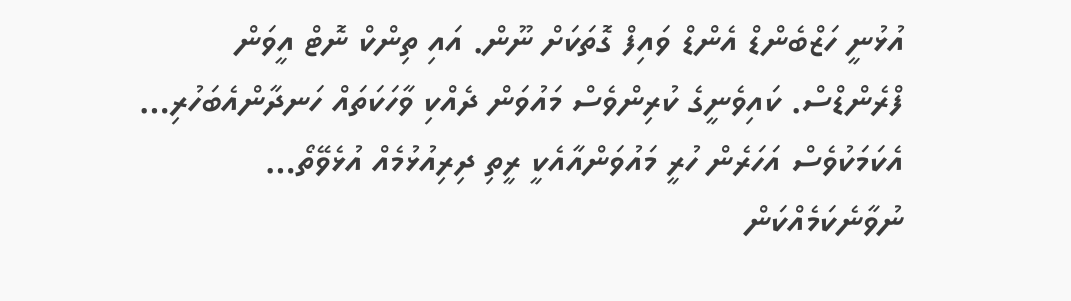އުޅުނީ ހަޒްބެންޑް އެންޑް ވައިފް ގޮތަކަށް ނޫން. އައި ތިންކް ނޮޓް އީވަން ފްރެންޑްސް. ކައިވެނީގެ ކުރިންވެސް މައުވަން ދެއްކި ވާހަކަތައް ހަނދާންއެބަހުރި… އެކަމަކުވެސް އަހަރެން ހުރީ މައުވަންއާއެކީ ރީތި ދިރިއުޅުމެއް އުޅެވޭތޯ… ނުވާނެކަމެއްކަން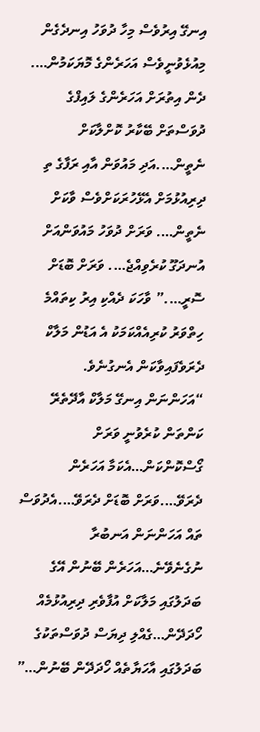އިނގޭ އިރުވެސް މިހާ ދުވަހު އިނދެގެން މިއުޅެވުނީވެސް އަހަރެންގެ މޮޔަކަމުން…. ދެން އިތުރަށް އަހަރެންގެ ލައިފްގެ ދުވަސްތަށް ބޭކާރު ކޮށްލާކަށް ނެތީން….އަދި މައުވަން އާއި ރަފާގެ ތި ދިރިއުޅުމަށް އެޅޭހުރަކަށްވެސް ވާކަށް ނެތީން…. ވަރަށް ދުވަހު މައުވަންއަށް އުނދަގޫ ކުރެވިއްޖެ…. ވަރަށް ބޮޑަށް ސޮރީ….” ވާހަކަ ދެއްކި އިރު ކިތައްމެ ހިތްވަރު ކުރިއެއްކަމަކު އެ އަޑުން މަލާކް ދެރަވެފައިވާކަން އެނގުނެވެ.
“އަހަންނަން އިނގޭ މަލާކް އާދޭތެރޭ ކަންތަން ކުރެވުނީ ވަރަށް ގޯސްކޮންކަން…އެކަމާ އަހަރެން ދެރަވޭ….ވަރަށް ބޮޑަށް ދެރަވޭ….އެދުވަސް ތައް އަހަންނަން އަނބުރާ ނުގެނެވޭނެ…އަހަރެން ބޭނުން އޭގެ ބަދަލުގައި މަލާކަށް އުފާވެރި ދިރިއުޅުމެއް ހޯދަދޭން…ގެއްލި ދިޔަސް ދުވަސްތަކުގެ ބަދަލުގައި އާހަޔާތެއް ހޯދަދޭން ބޭނުން…”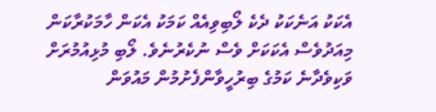އެކަކު އަނެކަކު ދެކެ ލޯބިވިއެއް ކަމަކު އެކަން ހާމަކުރާކަން މިއަދުވެސް އެކަކަށް ވެސް ނުކެރުނެވެ. ލޯބި މުޅިއުމުރަށް ވަކިވެދާނެ ކަމުގެ ބިރުހީވާންފެށުމުން މައުވަން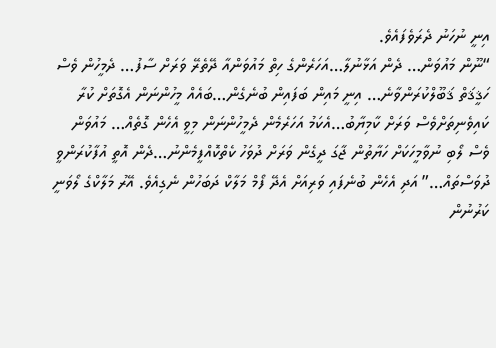އިނީ ނުހަނު ދެރަވެފައެވެ.
“ނޫން މައުވަން… ދެން އަޅާނުލާ…އަހަރެންގެ ހިތް މައުވަންއާ ދޭތެރޭ ވަރަށް ސާފު… ދެމީހުން ވެސް ހަޤީޤަތް ޤަބޫލްކުރަންވާނެ… އިނީ މައިން ބަފައިން ބުނެގެން…ބައެއް މީހުންނަން އެގޮތަށް ކުރާ ކައިވެނިތަށްވެސް ވަރަށް ކާމިޔާބު…އެކަމު އަހަރެމެން ދެމީހުންނަން މިވީ އެހެން ގޮތެއް… މައުވަން ވެސް ލޯބި ނުވާމީހަކަށް ހަޔާތުން ޖާގަ ދީގެން ވަރަށް ދުވަހު ކެތްކޮއްފީމެންނު…ދެން އޮތީ އުފާކުރަންވީ ދުވަސްތައް…” އަދި އެހެން ބުނެފައި ވަރިއަށް އެދޭ ފޯމް މަލާކް ދަބަހުން ނެގިއެވެ. އޭރު މަލާކްގެ ލޯވަނީ ކަރުނުން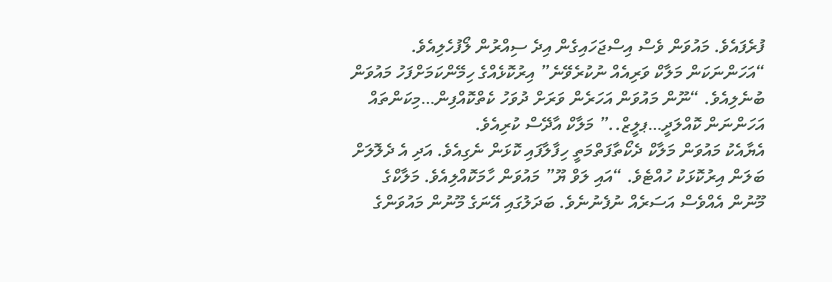ފުރެފައެވެ. މައުވަން ވެސް އިސްޖަހައިގެން އިދެ ސިއްރުން ލޯފުހެލިއެވެ.
“އަހަންނަކަން މަލާކް ވަރިއެއް ނުކުރެވޭނެ” އިރުކޮޅެއްގެ ހިމޭންކަމަށްފަހު މައުވަން ބުނެލިއެވެ. “ނޫން މައުވަން އަހަރެން ވަރަށް ދުވަހު ކެތްކޮއްފިން…މިކަންތައް އަހަންނަން ކޮއްލަދީ…ޕލީޒް..” މަލާކް އާދޭސް ކުރިއެވެ.
އެޔާއެކު މައުވަން މަލާކް ދެކޯތާފަތްމަތީ ހިފާލާފައި ކޮޅަން ނެގިއެވެ. އަދި އެ ދެލޮލަށް ބަލަން އިރުކޮޅަކު ހުއްޓެވެ. “އައި ލަވް ޔޫ” މައުވަން ހާމަކޮއްލިއެވެ. މަލާކްގެ މޫނުން އެއްވެސް އަސަރެއް ނުފެނުނެވެ. ބަދަލުގައި އޭނަގެ މޫނުން މައުވަންގެ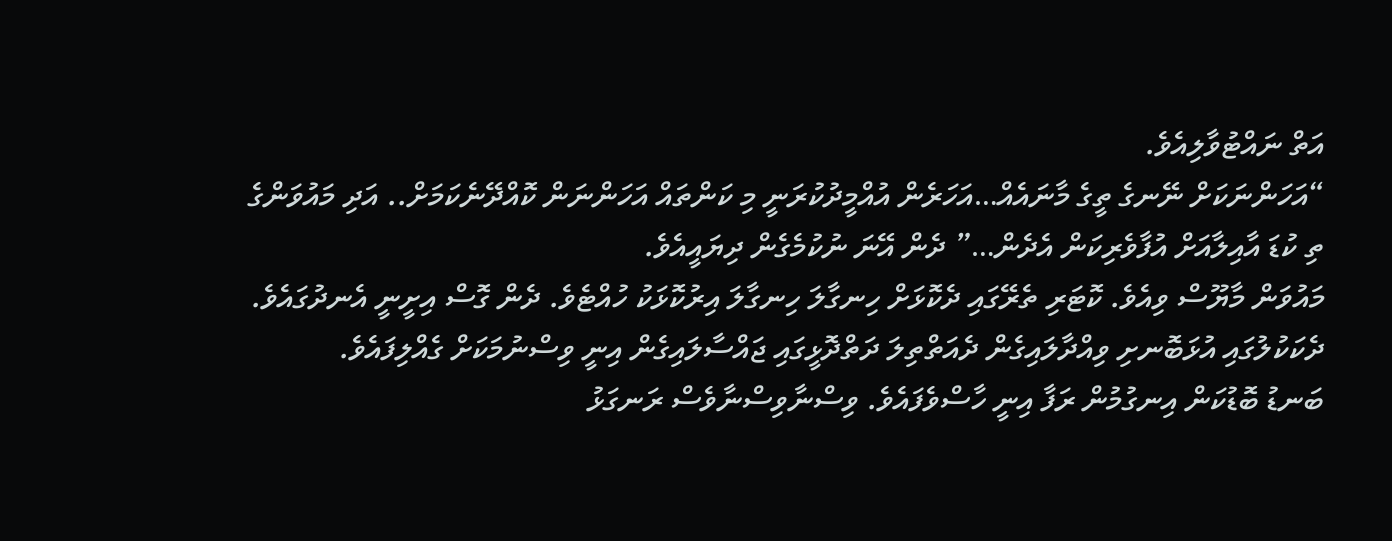އަތް ނައްޓުވާލިއެވެ.
“އަހަންނަކަށް ނޭނގެ ތީގެ މާނައެއް…އަހަރެން އުއްމީދުކުރަނީ މި ކަންތައް އަހަންނަން ކޮއްދޭނެކަމަށް.. އަދި މައުވަންގެ ތި ކުޑަ އާއިލާއަށް އުފާވެރިކަން އެދެން…” ދެން އޭނަ ނުކުމެގެން ދިޔައީއެވެ.
މައުވަން މާޔޫސް ވިއެވެ. ކޮޓަރި ތެރޭގައި ދެކޮޅަށް ހިނގާލަ ހިނގާލަ އިރުކޮޅަކު ހުއްޓެވެ. ދެން ގޮސް އިށީނީ އެނދުގައެވެ. ދެކަކުލުގައި އުޅަބޮނށި ވިއްދާލައިގެން ދެއަތްތިލަ ދަތްދޮޅީގައި ޖައްސާލައިގެން އިނީ ވިސްނުމަކަށް ގެއްލިފައެވެ.
ބަނޑު ބޮޑުކަން އިނގުމުން ރަފާ އިނީ ހާސްވެފައެވެ. ވިސްނާވިސްނާވެސް ރަނގަޅު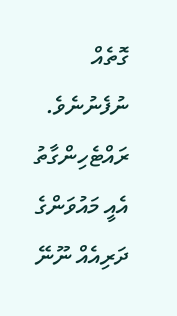ގޮތެއް ނުފެނުނެވެ. ރައްޓެހިންގާތު އެއީ މައުވަންގެ ދަރިއެއް ނޫނޭ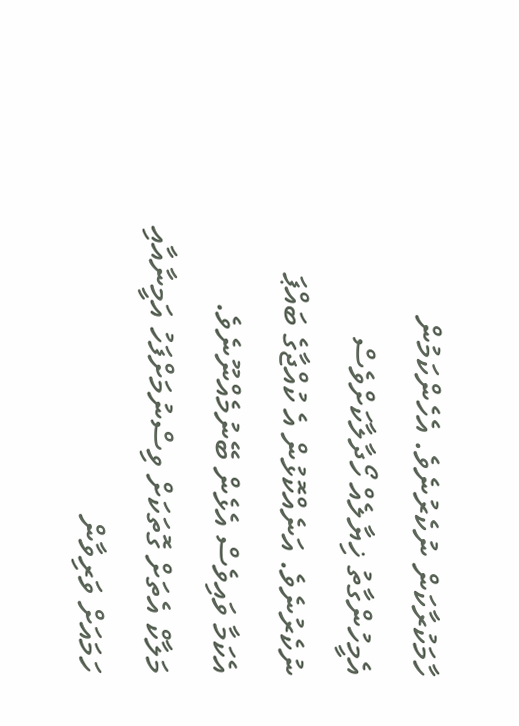ހާމަކުރާކަން ނުކެރުނެވެ. އެހެންކަމުން އެމީހުންގާތު ޚިޔާލެއް ހޯދާލާކަށްވެސް ނުކެރުނެވެ. އަނެއްކޮޅުން އެ ކުއްޖާގެ ބައްޕަ އެކަމާ ވައިވެސް އެޅެން ބޭނުމެއްނޫނެވެ.
މަލާކް އެތަށް ގޮތަކަށް ވިސްނުމަށްފަހު އަމީނާއާއި ހަމައަށް ވަރިވާން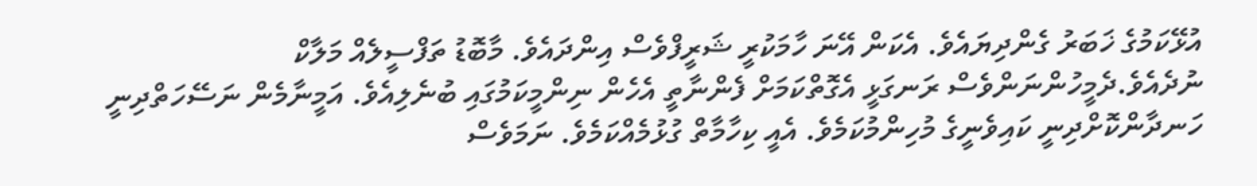އުޅޭކަމުގެ ޚަބަރު ގެންދިޔައެވެ. އެކަން އޭނަ ހާމަކުރީ ޝަރީފްވެސް އިންދައެވެ. މާބޮޑު ތަފްސީލެއް މަލާކް ނުދެއެވެ.ދެމީހުންނަންވެސް ރަނގަޅީ އެގޮތްކަމަށް ފެންނާތީ އެހެން ނިންމީކަމުގައި ބުނެލިއެވެ. އަމީނާމެން ނަސޭހަތްދިނީ ހަނދާންކޮށްދިނީ ކައިވެނީގެ މުހިންމުކަމެވެ. އެއީ ކިހާމާތް ގުޅުމެއްކަމެވެ. ނަމަވެސް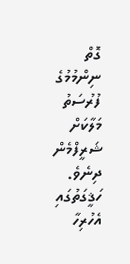ގޮތް ނިންމުމުގެ ފުރުސަތު މަލާކަށް ޝަރީފްމެން ދިނެވެ. ހަޤީގަތުގައި އެހުރިހާ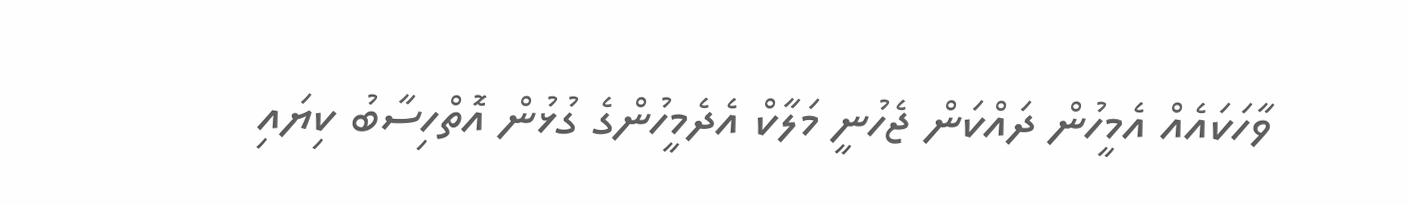ވާހަކައެއް އެމީހުން ދައްކަން ޖެހުނީ މަލާކް އެދެމީހުންގެ ގުޅުން އޮތްހިސާބު ކިޔައި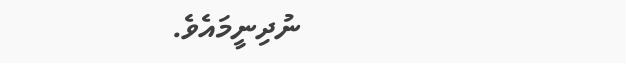ނުދިނީމައެވެ.